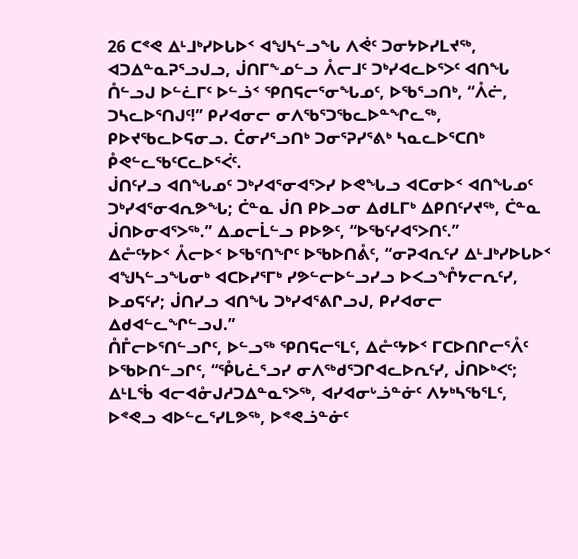26 ᑕᕝᕙ ᐃᒻᒧᒃᓯᐅᒐᐅᑉ ᐊᖑᓴᓪᓗᖓ ᐱᕚᑦ ᑐᓂᔭᐅᓯᒪᔪᖅ, ᐊᑐᐃᓐᓇᕈᕐᓗᒍᓗ, ᒎᑎᒥᖕᓄᓪᓗ ᐰᓕᒧᑦ ᑐᒃᓯᐊᓚᐅᕐᐳᑦ ᐊᑎᖓ ᑍᓪᓗᒍ ᐅᓪᓛᒥᑦ ᐅᓪᓘᑉ ᕿᑎᕋᓕᕐᓂᖓᓄᑦ, ᐅᖃᕐᓗᑎᒃ, “ᐰᓖ, ᑐᓴᓚᐅᕐᑎᒍᑦ!” ᑭᓯᐊᓂᓕ ᓂᐱᖃᕐᑐᖃᓚᐅᓐᖏᓚᖅ, ᑭᐅᔪᖃᓚᐅᕋᓂᓗ. ᑖᓂᓯᕐᓗᑎᒃ ᑐᓂᕐᕈᓯᕐᕕᒃ ᓴᓇᓚᐅᕐᑕᑎᒃ ᑬᕙᓪᓚᖃᑦᑕᓚᐅᕐᐹᑦ.
ᒎᑎᑦᓯᓗ ᐊᑎᖓᓄᑦ ᑐᒃᓯᐊᕐᓂᐊᕐᐳᓯ ᐅᕙᖓᓗ ᐊᑕᓂᐅᑉ ᐊᑎᖓᓄᑦ ᑐᒃᓯᐊᕐᓂᐊᕆᕗᖓ; ᑖᓐᓇ ᒎᑎ ᑭᐅᓗᓂ ᐃᑯᒪᒥᒃ ᐃᑭᑎᑦᓯᔪᖅ, ᑖᓐᓇ ᒎᑎᐅᓂᐊᕐᐳᖅ.” ᐃᓄᓕᒫᓪᓗ ᑭᐅᕗᑦ, “ᐅᖃᑦᓯᐊᕐᐳᑎᑦ.”
ᐃᓔᑦᔭᐅᑉ ᐰᓕᐅᑉ ᐅᖃᕐᑎᖏᑦ ᐅᖃᐅᑎᕔᑦ, “ᓂᕈᐊᕆᑦᓯ ᐃᒻᒧᒃᓯᐅᒐᐅᑉ ᐊᖑᓴᓪᓗᖓᓂᒃ ᐊᑕᐅᓯᕐᒥᒃ ᓯᕗᓪᓕᐅᓪᓗᓯᓗ ᐅᐸᓗᖎᔭᓕᕆᑦᓯ, ᐅᓄᕋᑦᓯ; ᒎᑎᓯᓗ ᐊᑎᖓ ᑐᒃᓯᐊᕐᕕᒋᓗᒍ, ᑭᓯᐊᓂᓕ ᐃᑯᐊᓪᓚᖏᓪᓗᒍ.”
ᑍᒤᓕᐅᕐᑎᓪᓗᒋᑦ, ᐅᓪᓗᖅ ᕿᑎᕋᓕᕐᒪᑦ, ᐃᓔᑦᔭᐅᑉ ᒥᑕᐅᑎᒋᓕᕐᐰᑦ ᐅᖃᐅᑎᓪᓗᒋᑦ, “ᕾᒐᓛᕐᓗᓯ ᓂᐱᖅᑯᕐᑐᒋᐊᓚᐅᕆᑦᓯ, ᒎᑎᐅᒃᐸᑦ; ᐃᒻᒪᖄ ᐊᓕᐊᓁᒍᓱᑐᐃᓐᓇᕐᐳᖅ, ᐊᓯᐊᓂᒡᓘᓐᓃᑦ ᐱᔭᒃᓴᖃᕐᒪᑦ, ᐅᕝᕙᓗ ᐊᐅᓪᓚᕐᓯᒪᕗᖅ, ᐅᕝᕙᓘᓐᓃᑦ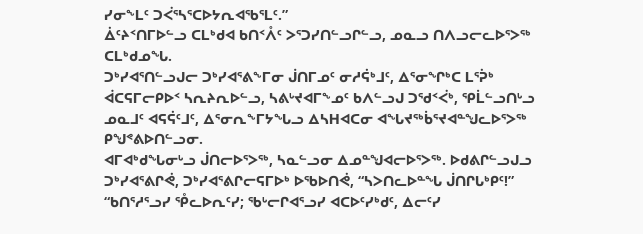ᓯᓂᖕᒪᑦ ᑐᐹᕐᓴᕐᑕᐅᔭᕆᐊᖃᕐᒪᑦ.”
ᐄᑦᔨᑉᑎᒥᐅᓪᓗ ᑕᒪᒃᑯᐊ ᑲᑎᑉᐰᑦ ᐳᕐᑐᓯᑎᓪᓗᒋᓪᓗ, ᓄᓇᓗ ᑎᐱᓗᓕᓚᐅᕐᐳᖅ ᑕᒪᒃᑯᓄᖓ.
ᑐᒃᓯᐊᕐᑎᓪᓗᒍᓕ ᑐᒃᓯᐊᕐᕕᖕᒥᓂ ᒎᑎᒥᓄᑦ ᓂᓱᕌᒃᒧᑦ, ᐃᕐᓂᖏᒃᑕ ᒪᕐᕉᒃ ᐋᑕᕋᒥᓕᑭᐅᑉ ᓴᕆᔨᕆᐅᓪᓗ, ᓴᕕᒡᔪᐊᒥᖕᓄᑦ ᑲᐱᓪᓗᒍ ᑐᖁᑉᐹᒃ, ᕿᒫᓪᓗᑎᒡᓗ ᓄᓇᒧᑦ ᐊᕋᕌᑦᒧᑦ, ᐃᕐᓂᕆᖕᒥᔭᖓᓗ ᐃᓴᕼᐊᑕᓂ ᐊᖓᔪᖅᑳᕐᔪᐊᓐᖑᓚᐅᕐᐳᖅ ᑭᖑᕝᕕᐅᑎᓪᓗᓂ.
ᐊᒥᐊᒃᑯᖓᓂᒡᓗ ᒎᑎᓕᐅᕐᐳᖅ, ᓴᓇᓪᓗᓂ ᐃᓄᓐᖑᐊᓕᐅᕐᐳᖅ. ᐅᑯᕕᒋᓪᓗᒍᓗ ᑐᒃᓯᐊᕐᕕᒋᕚ, ᑐᒃᓯᐊᕐᕕᒋᓕᕋᒥᐅᒃ ᐅᖃᐅᑎᕚ, “ᓴᐳᑎᓚᐅᓐᖓ ᒎᑎᒋᒐᒃᑭᑦ!”
“ᑲᑎᕐᓱᕐᓗᓯ ᕾᓚᐅᕆᑦᓯ; ᖃᒡᓕᒋᐊᕐᓗᓯ ᐊᑕᐅᑦᓯᒃᑯᑦ, ᐃᓕᑦᓯ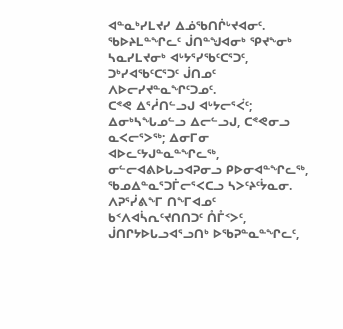ᐊᓐᓇᒃᓯᒪᔪᓯ ᐃᓅᖃᑎᒌᒡᔪᐊᓂᑦ. ᖃᐅᔨᒪᓐᖏᓚᑦ ᒎᑎᓐᖑᐊᓂᒃ ᕿᔪᖕᓂᒃ ᓴᓇᓯᒪᔪᓂᒃ ᐊᒡᔭᕐᓯᖃᑦᑕᕐᑐᑦ, ᑐᒃᓯᐊᖃᑦᑕᕐᑐᑦ ᒎᑎᓄᑦ ᐱᐅᓕᓯᔪᓐᓇᖏᑦᑐᓄᑦ.
ᑕᕝᕙ ᐃᕐᓲᑎᓪᓗᒍ ᐊᒡᔭᓕᕐᐹᑦ; ᐃᓂᒃᓴᖓᓄᓪᓗ ᐃᓕᓪᓗᒍ, ᑕᕝᕙᓂᓗ ᓇᐸᓕᕐᐳᖅ; ᐃᓂᒥᓂ ᐊᐅᓚᑦᔭᒍᓐᓇᓐᖏᓚᖅ, ᓂᓪᓕᐊᕕᐅᒐᓗᐊᕈᓂᓗ ᑭᐅᓂᐊᓐᖏᓚᖅ, ᖃᓄᐃᓐᓇᕐᑐᒦᓕᕐᐸᑕᓗ ᓴᐳᑦᔨᑦᔮᓇᓂ.
ᐱᕈᕐᓰᕕᖕᒥ ᑎᖕᒥᐊᓄᑦ ᑲᑉᐱᐊᓵᕆᑦᔪᑎᑎᑐᑦ ᑍᒤᑉᐳᑦ, ᒎᑎᒋᔭᐅᒐᓗᐊᕐᓗᑎᒃ ᐅᖃᕈᓐᓇᓐᖏᓚᑦ,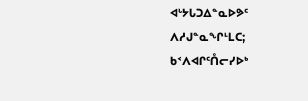ᐊᒡᔭᒐᑐᐃᓐᓇᐅᕗᑦ ᐱᓱᒍᓐᓇᖏᒻᒪᑕ; ᑲᑉᐱᐊᒋᑦᑍᓕᓯᐅᒃ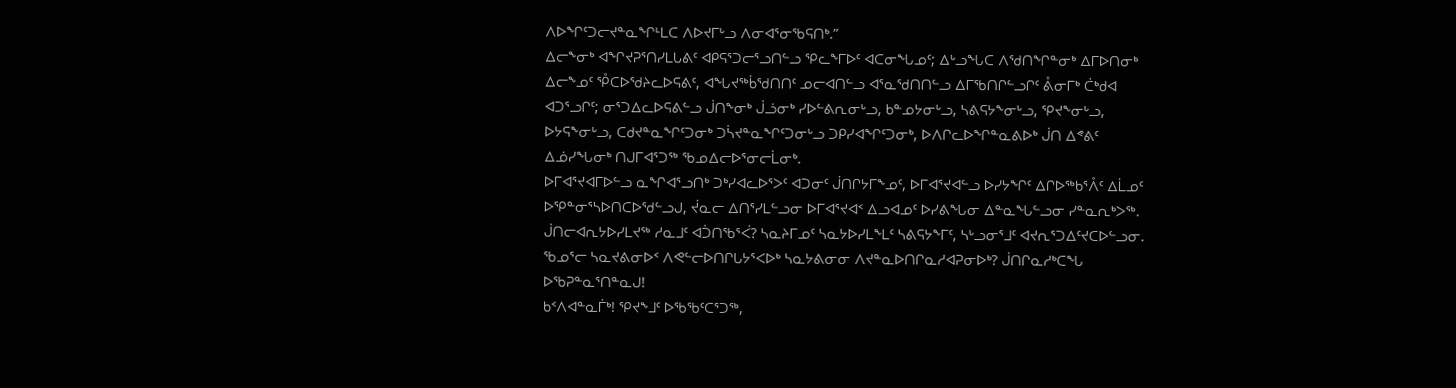ᐱᐅᖏᑦᑐᓕᔪᓐᓇᖏᒻᒪᑕ ᐱᐅᔪᒥᒡᓗ ᐱᓂᐊᕐᓂᖃᕋᑎᒃ.”
ᐃᓕᖕᓂᒃ ᐊᖏᔪᕈᕐᑎᓯᒪᒐᕕᑦ ᐊᑭᕋᕐᑐᓕᕐᓗᑎᓪᓗ ᕿᓚᖕᒥᐅᑦ ᐊᑕᓂᖓᓄᑦ; ᐃᒡᓗᖓᑕ ᐱᖁᑎᖏᓐᓂᒃ ᐃᒥᐅᑎᓂᒃ ᐃᓕᖕᓄᑦ ᕾᑕᐅᖁᔨᓚᐅᕋᕕᑦ, ᐊᖓᔪᖅᑳᖁᑎᑎᑦ ᓄᓕᐊᑎᓪᓗ ᐊᕐᓇᖁᑎᑎᓪᓗ ᐃᒥᖃᑎᒋᓪᓗᒋᑦ ᕔᓂᒥᒃ ᑖᒃᑯᐊ ᐊᑐᕐᓗᒋᑦ; ᓂᕐᑐᐃᓚᐅᕋᕕᓪᓗ ᒎᑎᖕᓂᒃ ᒎᓘᓂᒃ ᓯᐅᓪᕕᕆᓂᒡᓗ, ᑲᓐᓄᔭᓂᒡᓗ, ᓴᕕᕋᔭᖕᓂᒡᓗ, ᕿᔪᖕᓂᒡᓗ, ᐅᔭᕋᖕᓂᒡᓗ, ᑕᑯᔪᓐᓇᖏᑦᑐᓂᒃ ᑐᓵᔪᓐᓇᖏᑦᑐᓂᒡᓗ ᑐᑭᓯᐊᖏᑦᑐᓂᒃ, ᐅᐱᒋᓚᐅᖏᓐᓇᕕᐅᒃ ᒎᑎ ᐃᕝᕕᑦ ᐃᓅᓯᖓᓂᒃ ᑎᒍᒥᐊᕐᑐᖅ ᖃᓄᐃᓕᐅᕐᓂᓕᒫᓂᒃ.
ᐅᒥᐊᕐᔪᐊᒥᐅᓪᓗ ᓇᖏᐊᕐᓗᑎᒃ ᑐᒃᓯᐊᓚᐅᕐᐳᑦ ᐊᑐᓂᑦ ᒎᑎᒋᔭᒥᖕᓄᑦ, ᐅᒥᐊᕐᔪᐊᓪᓗ ᐅᓯᔭᖏᑦ ᐃᒋᐅᖅᑲᕐᐰᑦ ᐃᒫᓄᑦ ᐅᕿᓐᓂᕐᓴᐅᑎᑕᐅᖁᓪᓗᒍ, ᔫᓇᓕ ᐃᑎᕐᓯᒪᓪᓗᓂ ᐅᒥᐊᕐᔪᐊᑉ ᐃᓗᐊᓄᑦ ᐅᓯᕕᖓᓂ ᐃᓐᓇᖓᓪᓗᓂ ᓯᓐᓇᕆᒃᐳᖅ.
ᒎᑎᓕᐊᕆᔭᐅᓯᒪᔪᖅ ᓱᓇᒧᑦ ᐊᑑᑎᖃᕐᐹ? ᓴᓇᔨᒥᓄᑦ ᓴᓇᔭᐅᓯᒪᖕᒪᑦ ᓴᕕᕋᔭᖕᒥᑦ, ᓴᒡᓗᓂᕐᒧᑦ ᐊᔪᕆᕐᑐᐃᑦᔪᑕᐅᓪᓗᓂ. ᖃᓄᕐᓕ ᓴᓇᔪᕕᓂᐅᑉ ᐱᕙᓪᓕᐅᑎᒋᒐᔭᕐᐸᐅᒃ ᓴᓇᔭᕕᓂᓂ ᐱᔪᓐᓇᐅᑎᒋᓇᓱᐊᕈᓂᐅᒃ? ᒎᑎᒋᓇᓱᒃᑕᖓ ᐅᖃᕈᓐᓇᕐᑎᓐᓇᒍ!
ᑲᑉᐱᐊᓐᓇᒦᒃ! ᕿᔪᖕᒧᑦ ᐅᖃᖃᑦᑕᕐᑐᖅ,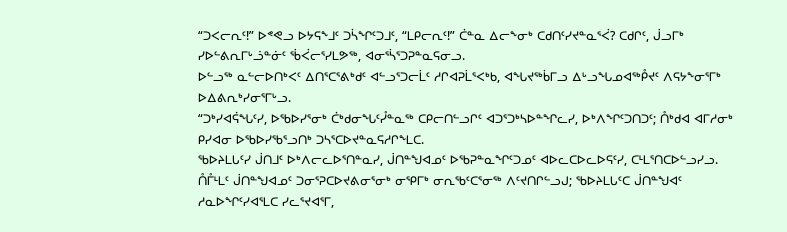“ᑐᐸᓕᕆᑦ!” ᐅᕝᕙᓗ ᐅᔭᕋᖕᒧᑦ ᑐᓵᖏᑦᑐᒧᑦ, “ᒪᑭᓕᕆᑦ!” ᑖᓐᓇ ᐃᓕᖕᓂᒃ ᑕᑯᑎᑦᓯᔪᓐᓇᕐᐹ? ᑕᑯᒋᑦ, ᒎᓗᒥᒃ ᓯᐅᓪᕕᕆᒥᒡᓘᓐᓃᑦ ᖄᐹᓕᕐᓯᒪᕗᖅ, ᐊᓂᕐᓵᕐᑐᕈᓐᓇᕋᓂᓗ.
ᐅᓪᓗᖅ ᓇᓪᓕᐅᑎᒃᐸᑦ ᐃᑎᕐᑕᕐᕕᒃᑯᑦ ᐊᓪᓗᕐᑐᓕᒫᑦ ᓱᒋᐊᕈᒫᕐᐸᒃᑲ, ᐊᖓᔪᖅᑳᒥᓗ ᐃᒡᓗᖓᓄᐊᖅᑬᔪᑦ ᐱᕋᔭᖕᓂᕐᒥᒃ ᐅᐃᕕᕆᒃᓯᓂᕐᒥᒡᓗ.
“ᑐᒃᓯᐊᕌᖓᑦᓯ, ᐅᖃᐅᓯᕐᓂᒃ ᑖᒃᑯᓂᖓᑦᓮᓐᓇᖅ ᑕᑭᓕᑎᓪᓗᒋᑦ ᐊᑐᕐᑐᒃᓴᐅᓐᖏᓚᓯ, ᐅᒃᐱᖏᑦᑐᑎᑐᑦ; ᑍᒃᑯᐊ ᐊᒥᓱᓂᒃ ᑭᓯᐊᓂ ᐅᖃᐅᓯᖃᕐᓗᑎᒃ ᑐᓴᕐᑕᐅᔪᓐᓇᕋᓱᒋᖕᒪᑕ.
ᖃᐅᔨᒪᒐᑦᓯ ᒎᑎᒧᑦ ᐅᒃᐱᓕᓚᐅᕐᑎᓐᓇᓯ, ᒎᑎᓐᖑᐊᓄᑦ ᐅᖃᕈᓐᓇᖏᑦᑐᓄᑦ ᐊᐅᓚᑕᐅᓚᐅᕋᑦᓯ, ᑕᒻᒪᕐᑎᑕᐅᓪᓗᓯᓗ.
ᑍᒤᒻᒪᑦ ᒎᑎᓐᖑᐊᓄᑦ ᑐᓂᕐᕈᑕᐅᔪᕕᓂᕐᓂᒃ ᓂᕿᒥᒃ ᓂᕆᖃᑦᑕᕐᓂᖅ ᐱᑦᔪᑎᒋᓪᓗᒍ; ᖃᐅᔨᒪᒐᑦᑕ ᒎᑎᓐᖑᐊᑦ ᓱᓇᐅᖏᑦᓯᐊᕐᒪᑕ ᓯᓚᕐᔪᐊᕐᒥ,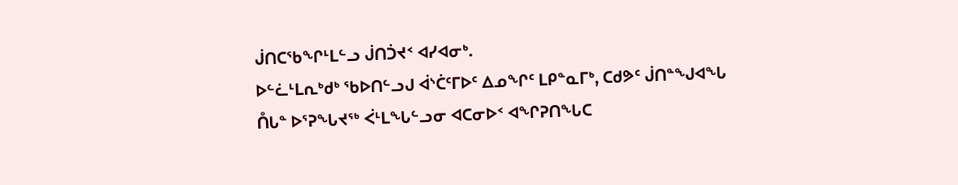ᒎᑎᑕᖃᖏᒻᒪᓪᓗ ᒎᑎᑑᔪᑉ ᐊᓯᐊᓂᒃ.
ᐅᓪᓛᒻᒪᕆᒃᑯᒃ ᖃᐅᑎᓪᓗᒍ ᐋᔅᑖᑦᒥᐅᑦ ᐃᓄᖏᑦ ᒪᑭᓐᓇᒥᒃ, ᑕᑯᕗᑦ ᒎᑎᓐᖑᐊᖓ ᑍᒐᓐ ᐅᕐᕈᖓᔪᖅ ᐹᒻᒪᖓᓪᓗᓂ ᐊᑕᓂᐅᑉ ᐊᖏᕈᑎᖓᑕ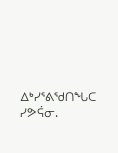ᐃᒃᓯᕐᕕᖁᑎᖓᑕ ᓯᕗᕌᓂ.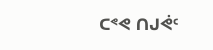ᑕᕝᕙ ᑎᒍᕚᑦ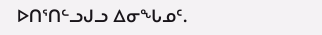ᐅᑎᕐᑎᓪᓗᒍᓗ ᐃᓂᖓᓄᑦ.